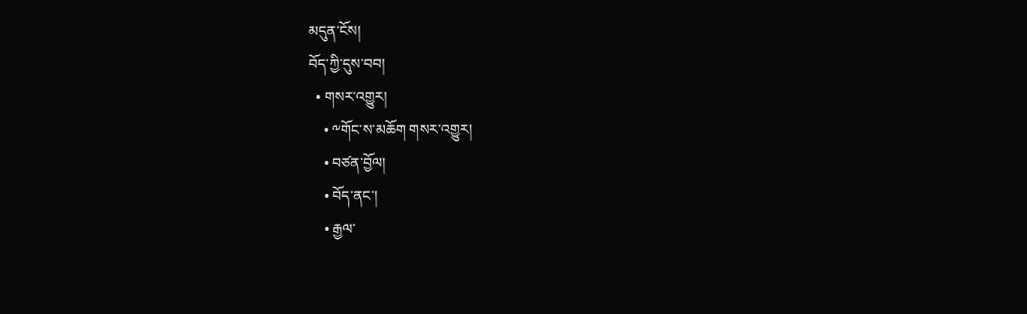མདུན་ངོས།
བོད་ཀྱི་དུས་བབ།
  • གསར་འགྱུར།
    • ༸གོང་ས་མཆོག གསར་འགྱུར།
    • བཙན་བྱོལ།
    • བོད་ནང་།
    • རྒྱལ་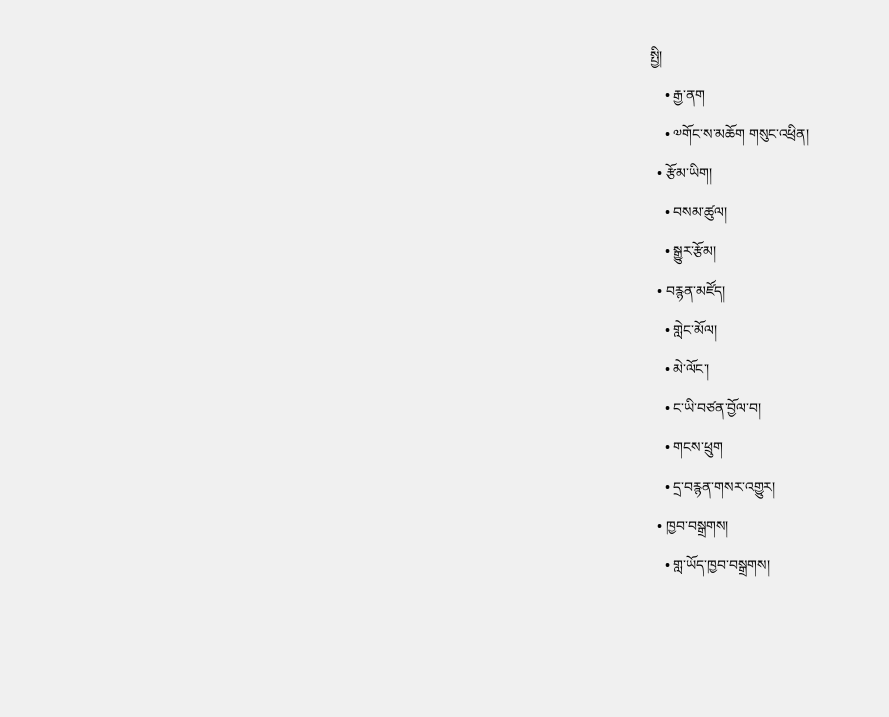སྤྱི།
    • རྒྱ་ནག
    • ༧གོང་ས་མཆོག གསུང་འཕྲིན།
  • རྩོམ་ཡིག།
    • བསམ་ཚུལ།
    • སྒྱུར་རྩོམ།
  • བརྙན་མཛོད།
    • གླེང་མོལ།
    • མེ་ལོང་།
    • ང་ཡི་བཙན་བྱོལ་བ།
    • གངས་ཕྲུག
    • དྲ་བརྙན་གསར་འགྱུར།
  • ཁྱབ་བསྒྲགས།
    • གླ་ཡོད་ཁྱབ་བསྒྲགས།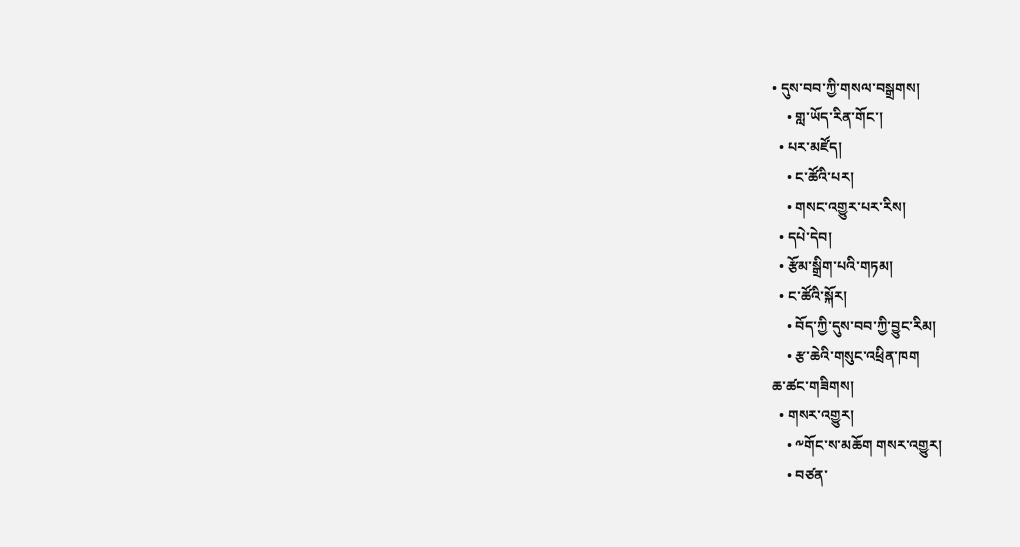• དུས་བབ་ཀྱི་གསལ་བསྒྲགས།
    • གླ་ཡོད་རིན་གོང་།
  • པར་མཛོད།
    • ང་ཚོའི་པར།
    • གསང་འགྱུར་པར་རིས།
  • དཔེ་དེབ།
  • རྩོམ་སྒྲིག་པའི་གཏམ།
  • ང་ཚོའི་སྐོར།
    • བོད་ཀྱི་དུས་བབ་ཀྱི་བྱུང་རིམ།
    • རྩ་ཆེའི་གསུང་འཕྲིན་ཁག
ཆ་ཚང་གཟིགས།
  • གསར་འགྱུར།
    • ༸གོང་ས་མཆོག གསར་འགྱུར།
    • བཙན་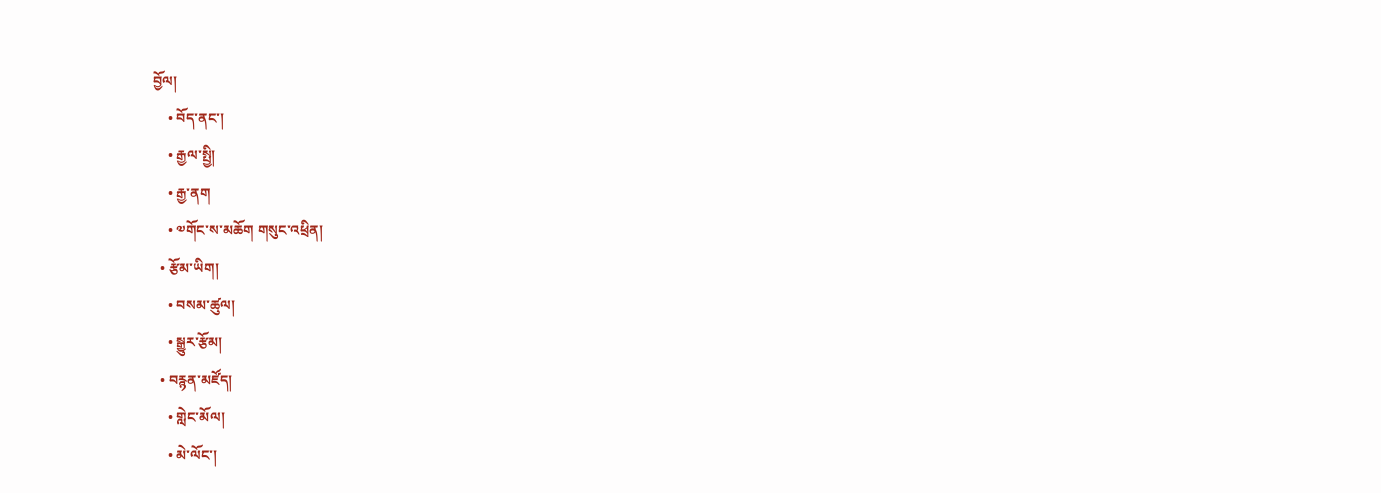བྱོལ།
    • བོད་ནང་།
    • རྒྱལ་སྤྱི།
    • རྒྱ་ནག
    • ༧གོང་ས་མཆོག གསུང་འཕྲིན།
  • རྩོམ་ཡིག།
    • བསམ་ཚུལ།
    • སྒྱུར་རྩོམ།
  • བརྙན་མཛོད།
    • གླེང་མོལ།
    • མེ་ལོང་།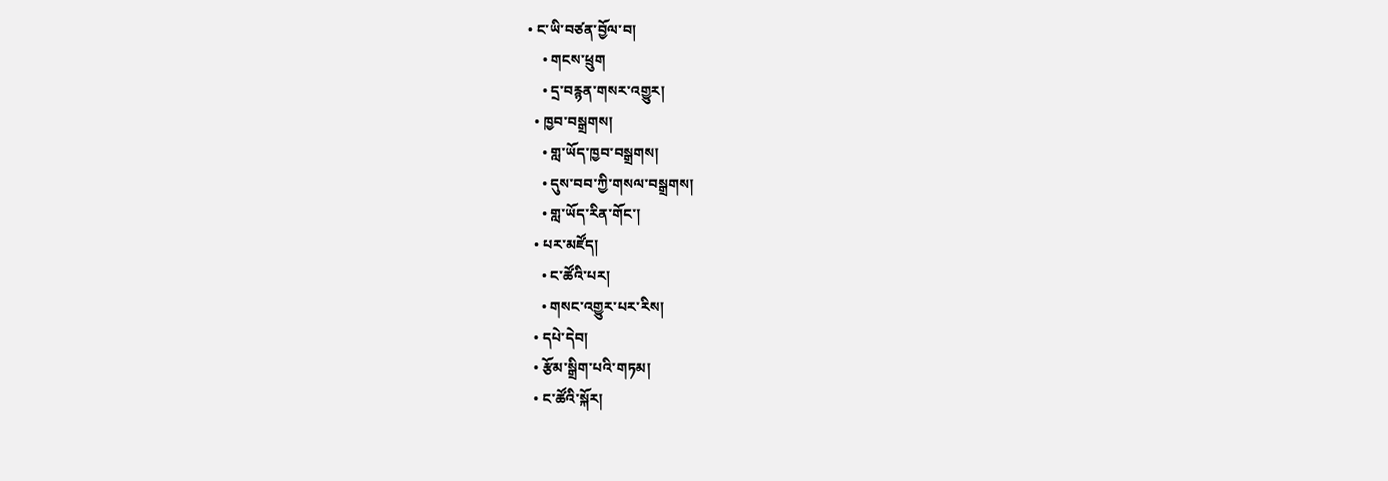• ང་ཡི་བཙན་བྱོལ་བ།
    • གངས་ཕྲུག
    • དྲ་བརྙན་གསར་འགྱུར།
  • ཁྱབ་བསྒྲགས།
    • གླ་ཡོད་ཁྱབ་བསྒྲགས།
    • དུས་བབ་ཀྱི་གསལ་བསྒྲགས།
    • གླ་ཡོད་རིན་གོང་།
  • པར་མཛོད།
    • ང་ཚོའི་པར།
    • གསང་འགྱུར་པར་རིས།
  • དཔེ་དེབ།
  • རྩོམ་སྒྲིག་པའི་གཏམ།
  • ང་ཚོའི་སྐོར།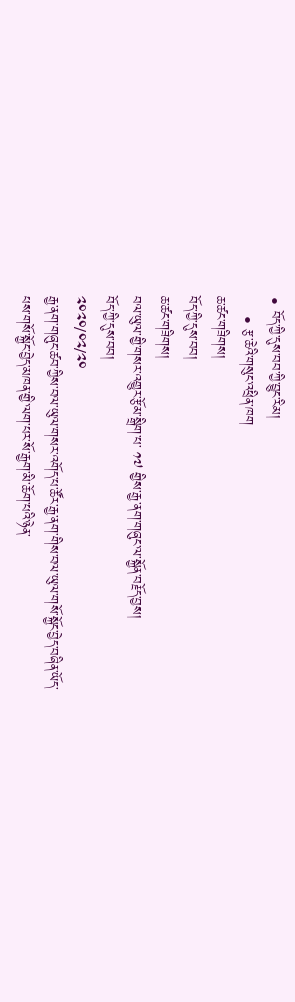• བོད་ཀྱི་དུས་བབ་ཀྱི་བྱུང་རིམ།
    • རྩ་ཆེའི་གསུང་འཕྲིན་ཁག
ཆ་ཚང་གཟིགས།
བོད་ཀྱི་དུས་བབ།
ཆ་ཚང་གཟིགས།
བལ་ཡུལ་གྱི་གསར་འགྱུར་རྩོམ་སྒྲིག་པ་ ༡༧ གྱིས་རྒྱ་ནག་གཞུང་ལ་སྐྱོན་བརྗོད་བྱས།
བོད་ཀྱི་དུས་བབ།
༢༠༢༠/༠༢/༢༠
རྒྱ་ནག་གཞུང་ཚབ་ཀྱིས་བལ་ཡུལ་གསར་འགོད་པ་ཚོར་རྒྱ་ནག་གིས་བལ་ཡུལ་གསོ་སྐྱོང་བྱེད་བཞིན་ཡོད་པས་གསོ་སྐྱོང་བྱེད་མཁན་གྱི་ལག་པར་སོ་རྒྱག་མི་ཆོག་པའི་ཉེན་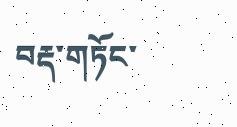བརྡ་གཏོང་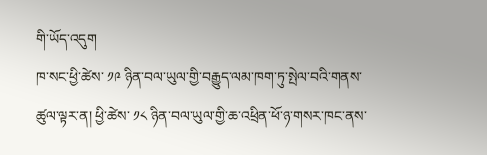གི་ཡོད་འདུག
ཁ་སང་ཕྱི་ཚེས་ ༡༩ ཉིན་བལ་ཡུལ་གྱི་བརྒྱུད་ལམ་ཁག་ཏུ་སྤེལ་བའི་གནས་ཚུལ་ལྟར་ན། ཕྱི་ཚེས་ ༡༨ ཉིན་བལ་ཡུལ་གྱི་ཆ་འཕྲིན་ཕོ་ཉ་གསར་ཁང་ནས་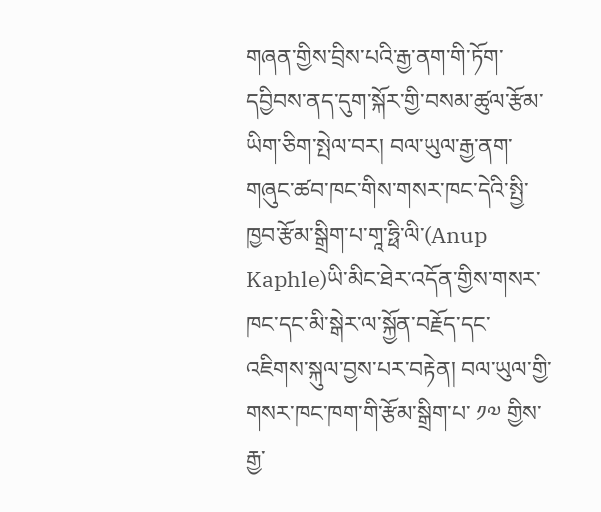གཞན་གྱིས་བྲིས་པའི་རྒྱ་ནག་གི་ཏོག་དབྱིབས་ནད་དུག་སྐོར་གྱི་བསམ་ཚུལ་རྩོམ་ཡིག་ཅིག་སྤེལ་བར། བལ་ཡུལ་རྒྱ་ནག་གཞུང་ཚབ་ཁང་གིས་གསར་ཁང་དེའི་སྤྱི་ཁྱབ་རྩོམ་སྒྲིག་པ་གཱ་ཧྥི་ལི་(Anup Kaphle)ཡི་མིང་ཐེར་འདོན་གྱིས་གསར་ཁང་དང་མི་སྒེར་ལ་སྐྱོན་བརྗོད་དང་འཇིགས་སྐུལ་བྱས་པར་བརྟེན། བལ་ཡུལ་གྱི་གསར་ཁང་ཁག་གི་རྩོམ་སྒྲིག་པ་ ༡༧ གྱིས་རྒྱ་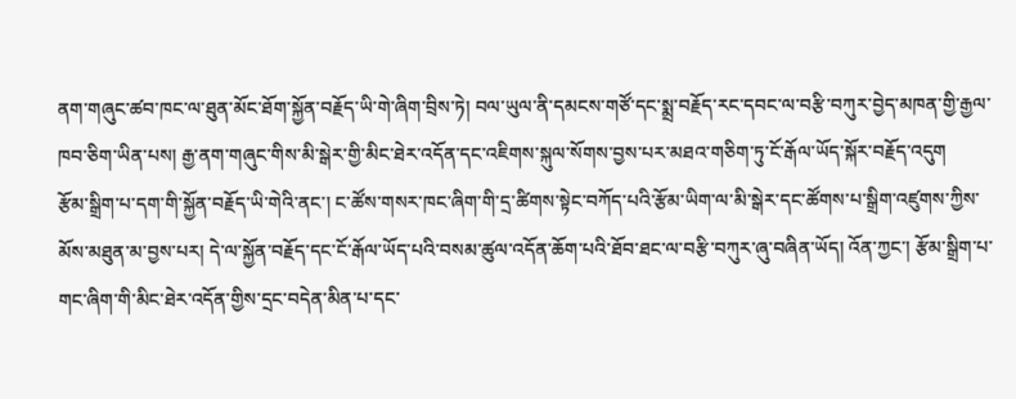ནག་གཞུང་ཚབ་ཁང་ལ་ཐུན་མོང་ཐོག་སྐྱོན་བརྗོད་ཡི་གེ་ཞིག་བྲིས་ཏེ། བལ་ཡུལ་ནི་དམངས་གཙོ་དང་སྨྲ་བརྗོད་རང་དབང་ལ་བརྩི་བཀུར་བྱེད་མཁན་གྱི་རྒྱལ་ཁབ་ཅིག་ཡིན་པས། རྒྱ་ནག་གཞུང་གིས་མི་སྒེར་གྱི་མིང་ཐེར་འདོན་དང་འཇིགས་སྐུལ་སོགས་བྱས་པར་མཐའ་གཅིག་ཏུ་ངོ་རྒོལ་ཡོད་སྐོར་བརྗོད་འདུག
རྩོམ་སྒྲིག་པ་དག་གི་སྐྱོན་བརྗོད་ཡི་གེའི་ནང་། ང་ཚོས་གསར་ཁང་ཞིག་གི་དྲ་ཚིགས་སྟེང་བཀོད་པའི་རྩོམ་ཡིག་ལ་མི་སྒེར་དང་ཚོགས་པ་སྒྲིག་འཛུགས་ཀྱིས་མོས་མཐུན་མ་བྱས་པར། དེ་ལ་སྐྱོན་བརྗོད་དང་ངོ་རྒོལ་ཡོད་པའི་བསམ་ཚུལ་འདོན་ཆོག་པའི་ཐོབ་ཐང་ལ་བརྩི་བཀུར་ཞུ་བཞིན་ཡོད། འོན་ཀྱང་། རྩོམ་སྒྲིག་པ་གང་ཞིག་གི་མིང་ཐེར་འདོན་གྱིས་དྲང་བདེན་མིན་པ་དང་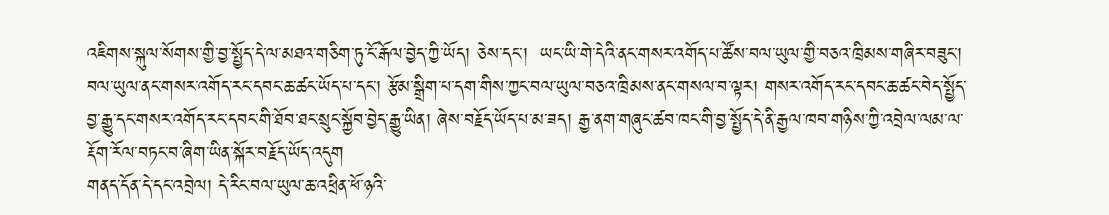འཇིགས་སྐུལ་སོགས་གྱི་བྱ་སྤྱོད་དེ་ལ་མཐའ་གཅིག་ཏུ་ངོ་རྒོལ་བྱེད་ཀྱི་ཡོད། ཅེས་དང་།  ཡང་ཡི་གེ་དེའི་ནང་གསར་འགོད་པ་ཚོས་བལ་ཡུལ་གྱི་བཅའ་ཁྲིམས་གཞིར་བཟུང་། བལ་ཡུལ་ནང་གསར་འགོད་རང་དབང་ཆ་ཚང་ཡོད་པ་དང་། རྩོམ་སྒྲིག་པ་དག་གིས་ཀྱང་བལ་ཡུལ་བཅའ་ཁྲིམས་ནང་གསལ་བ་ལྟར། གསར་འགོད་རང་དབང་ཆ་ཚང་བེད་སྤྱོད་བྱ་རྒྱུ་དང་གསར་འགོད་རང་དབང་གི་ཐོབ་ཐང་སྲུང་སྐྱོབ་བྱེད་རྒྱུ་ཡིན། ཞེས་བརྗོད་ཡོད་པ་མ་ཟད། རྒྱ་ནག་གཞུང་ཚབ་ཁང་གི་བྱ་སྤྱོད་དེ་ནི་རྒྱལ་ཁབ་གཉིས་ཀྱི་འབྲེལ་ལམ་ལ་རྡོག་རོལ་བཏང་བ་ཞིག་ཡིན་སྐོར་བརྗོད་ཡོད་འདུག
གནད་དོན་དེ་དང་འབྲེལ། དེ་རིང་བལ་ཡུལ་ཆ་འཕྲིན་ཕོ་ཉའི་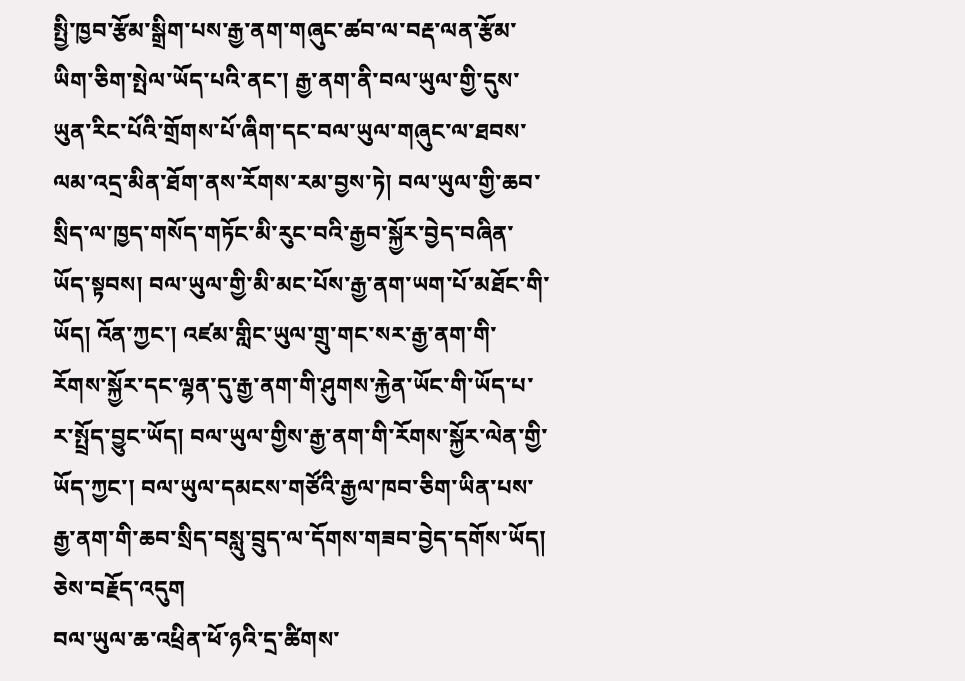སྤྱི་ཁྱབ་རྩོམ་སྒྲིག་པས་རྒྱ་ནག་གཞུང་ཚབ་ལ་བརྡ་ལན་རྩོམ་ཡིག་ཅིག་སྤེལ་ཡོད་པའི་ནང་། རྒྱ་ནག་ནི་བལ་ཡུལ་གྱི་དུས་ཡུན་རིང་པོའི་གྲོགས་པོ་ཞིག་དང་བལ་ཡུལ་གཞུང་ལ་ཐབས་ལམ་འདྲ་མིན་ཐོག་ནས་རོགས་རམ་བྱས་ཏེ། བལ་ཡུལ་གྱི་ཆབ་སྲིད་ལ་ཁྱད་གསོད་གཏོང་མི་རུང་བའི་རྒྱབ་སྐྱོར་བྱེད་བཞིན་ཡོད་སྟབས། བལ་ཡུལ་གྱི་མི་མང་པོས་རྒྱ་ནག་ཡག་པོ་མཐོང་གི་ཡོད། འོན་ཀྱང་། འཛམ་གླིང་ཡུལ་གྲུ་གང་སར་རྒྱ་ནག་གི་རོགས་སྐྱོར་དང་ལྷན་དུ་རྒྱ་ནག་གི་ཤུགས་རྐྱེན་ཡོང་གི་ཡོད་པ་ར་སྤྲོད་བྱུང་ཡོད། བལ་ཡུལ་གྱིས་རྒྱ་ནག་གི་རོགས་སྐྱོར་ལེན་གྱི་ཡོད་ཀྱང་། བལ་ཡུལ་དམངས་གཙོའི་རྒྱལ་ཁབ་ཅིག་ཡིན་པས་རྒྱ་ནག་གི་ཆབ་སྲིད་བསླུ་བྲུད་ལ་དོགས་གཟབ་བྱེད་དགོས་ཡོད། ཅེས་བརྗོད་འདུག
བལ་ཡུལ་ཆ་འཕྲིན་ཕོ་ཉའི་དྲ་ཚིགས་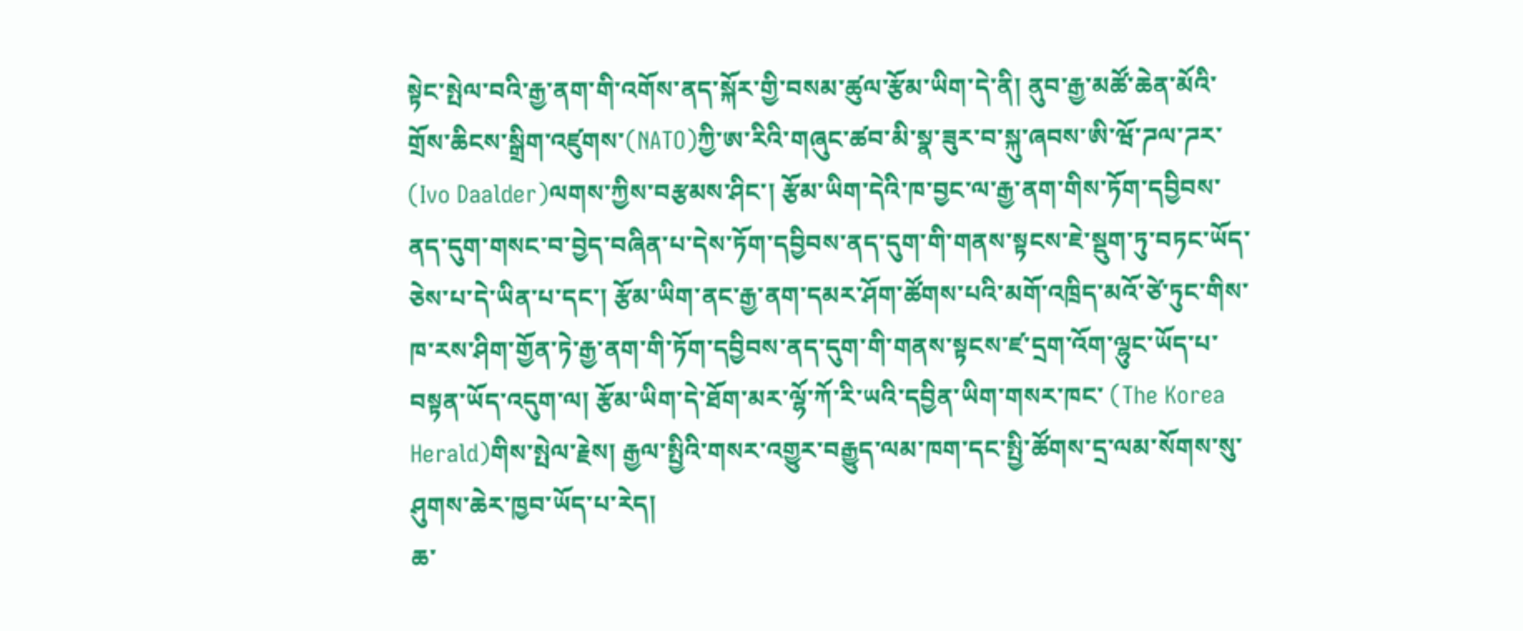སྟེང་སྤེལ་བའི་རྒྱ་ནག་གི་འགོས་ནད་སྐོར་གྱི་བསམ་ཚུལ་རྩོམ་ཡིག་དེ་ནི། ནུབ་རྒྱ་མཚོ་ཆེན་མོའི་གྲོས་ཆིངས་སྒྲིག་འཛུགས་(NATO)ཀྱི་ཨ་རིའི་གཞུང་ཚབ་མི་སྣ་ཟུར་བ་སྐུ་ཞབས་ཨི་ཝོ་ཌལ་ཌར་ (Ivo Daalder)ལགས་ཀྱིས་བརྩམས་ཤིང་། རྩོམ་ཡིག་དེའི་ཁ་བྱང་ལ་རྒྱ་ནག་གིས་ཏོག་དབྱིབས་ནད་དུག་གསང་བ་བྱེད་བཞིན་པ་དེས་ཏོག་དབྱིབས་ནད་དུག་གི་གནས་སྟངས་ཇེ་སྡུག་ཏུ་བཏང་ཡོད་ཅེས་པ་དེ་ཡིན་པ་དང་། རྩོམ་ཡིག་ནང་རྒྱ་ནག་དམར་ཤོག་ཚོགས་པའི་མགོ་འཁྲིད་མའོ་ཙེ་ཏུང་གིས་ཁ་རས་ཤིག་གྱོན་ཏེ་རྒྱ་ནག་གི་ཏོག་དབྱིབས་ནད་དུག་གི་གནས་སྟངས་ཛ་དྲག་འོག་ལྷུང་ཡོད་པ་བསྟན་ཡོད་འདུག་ལ། རྩོམ་ཡིག་དེ་ཐོག་མར་ལྷོ་ཀོ་རི་ཡའི་དབྱིན་ཡིག་གསར་ཁང་ (The Korea Herald)གིས་སྤེལ་རྗེས། རྒྱལ་སྤྱིའི་གསར་འགྱུར་བརྒྱུད་ལམ་ཁག་དང་སྤྱི་ཚོགས་དྲ་ལམ་སོགས་སུ་ཤུགས་ཆེར་ཁྱབ་ཡོད་པ་རེད།
ཆ་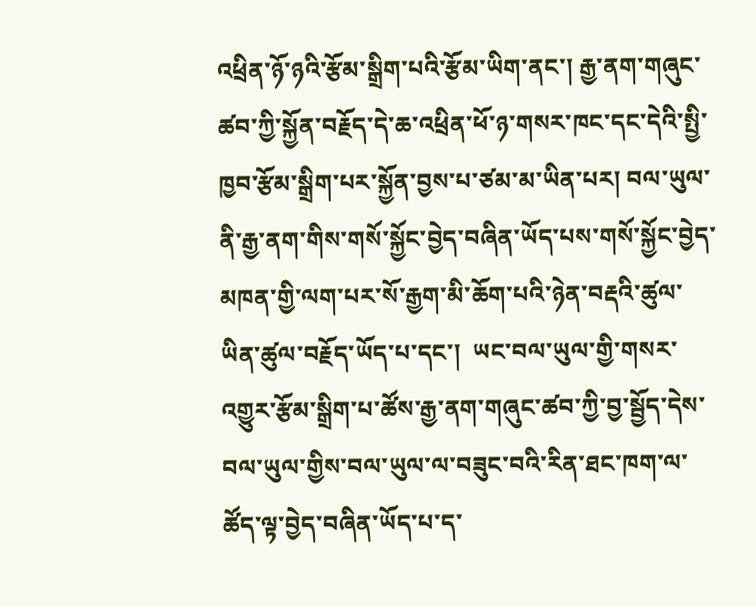འཕྲིན་ཉོ་ཉའི་རྩོམ་སྒྲིག་པའི་རྩོམ་ཡིག་ནང་། རྒྱ་ནག་གཞུང་ཚབ་ཀྱི་སྐྱོན་བརྗོད་དེ་ཆ་འཕྲིན་ཕོ་ཉ་གསར་ཁང་དང་དེའི་སྤྱི་ཁྱབ་རྩོམ་སྒྲིག་པར་སྐྱོན་བྱས་པ་ཙམ་མ་ཡིན་པར། བལ་ཡུལ་ནི་རྒྱ་ནག་གིས་གསོ་སྐྱོང་བྱེད་བཞིན་ཡོད་པས་གསོ་སྐྱོང་བྱེད་མཁན་གྱི་ལག་པར་སོ་རྒྱག་མི་ཆོག་པའི་ཉེན་བརྡའི་ཚུལ་ཡིན་ཚུལ་བརྗོད་ཡོད་པ་དང་།  ཡང་བལ་ཡུལ་གྱི་གསར་འགྱུར་རྩོམ་སྒྲིག་པ་ཚོས་རྒྱ་ནག་གཞུང་ཚབ་ཀྱི་བྱ་སྦྱོད་དེས་བལ་ཡུལ་གྱིས་བལ་ཡུལ་ལ་བཟུང་བའི་རིན་ཐང་ཁག་ལ་ཚོད་ལྟ་བྱེད་བཞིན་ཡོད་པ་ད་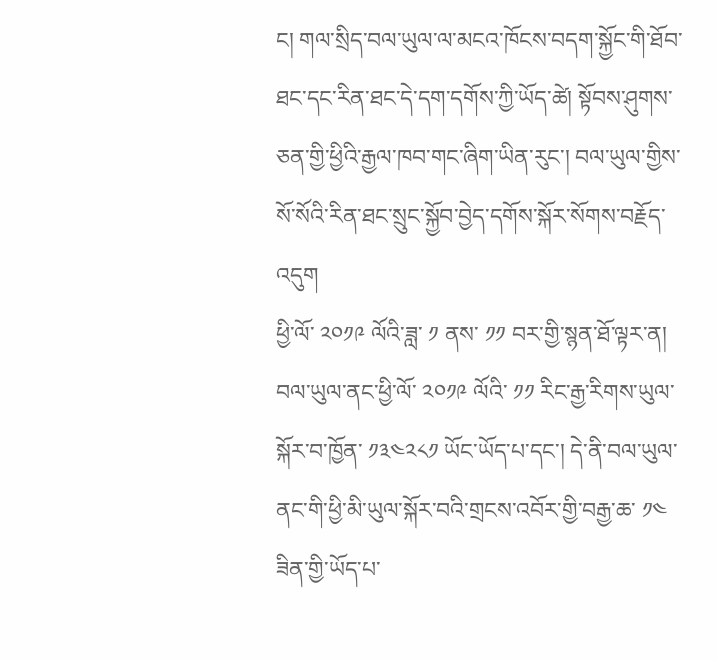ང། གལ་སྲིད་བལ་ཡུལ་ལ་མངའ་ཁོངས་བདག་སྐྱོང་གི་ཐོབ་ཐང་དང་རིན་ཐང་དེ་དག་དགོས་ཀྱི་ཡོད་ཚེ། སྟོབས་ཤུགས་ཅན་གྱི་ཕྱིའི་རྒྱལ་ཁབ་གང་ཞིག་ཡིན་རུང་། བལ་ཡུལ་གྱིས་སོ་སོའི་རིན་ཐང་སྲུང་སྐྱོབ་བྱེད་དགོས་སྐོར་སོགས་བརྗོད་འདུག
ཕྱི་ལོ་ ༢༠༡༩ ལོའི་ཟླ་ ༡ ནས་ ༡༡ བར་གྱི་སྙན་ཐོ་ལྟར་ན། བལ་ཡུལ་ནང་ཕྱི་ལོ་ ༢༠༡༩ ལོའི་ ༡༡ རིང་རྒྱ་རིགས་ཡུལ་སྐོར་བ་ཁྱོན་ ༡༣༤༢༨༡ ཡོང་ཡོད་པ་དང་། དེ་ནི་བལ་ཡུལ་ནང་གི་ཕྱི་མི་ཡུལ་སྐོར་བའི་གྲངས་འབོར་གྱི་བརྒྱ་ཆ་ ༡༤ ཟིན་གྱི་ཡོད་པ་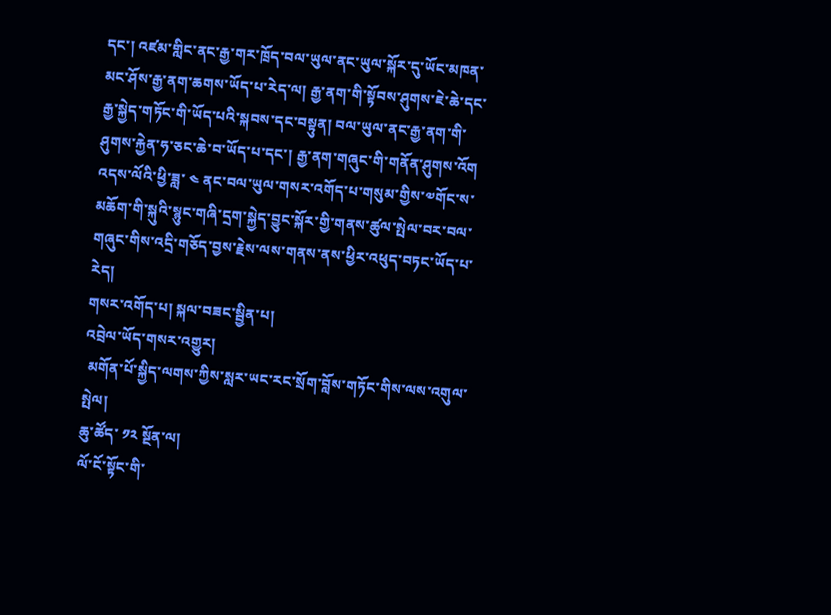དང་། འཛམ་གླིང་ནང་རྒྱ་གར་ཁྲོད་བལ་ཡུལ་ནང་ཡུལ་སྐོར་དུ་ཡོང་མཁན་མང་ཤོས་རྒྱ་ནག་ཆགས་ཡོད་པ་རེད་ལ། རྒྱ་ནག་གི་སྟོབས་ཤུགས་ཇེ་ཆེ་དང་རྒྱ་སྐྱེད་གཏོང་གི་ཡོད་པའི་སྐབས་དང་བསྟུན། བལ་ཡུལ་ནང་རྒྱ་ནག་གི་ཤུགས་རྐྱེན་ཧ་ཅང་ཆེ་བ་ཡོད་པ་དང་། རྒྱ་ནག་གཞུང་གི་གནོན་ཤུགས་འོག འདས་ལོའི་ཕྱི་ཟླ་ ༤ ནང་བལ་ཡུལ་གསར་འགོད་པ་གསུམ་གྱིས་༧གོང་ས་མཆོག་གི་སྐུའི་སྙུང་གཞི་དྲག་སྐྱེད་བྱུང་སྐོར་གྱི་གནས་ཚུལ་སྤེལ་བར་བལ་གཞུང་གིས་འདྲི་གཅོད་བྱས་རྗེས་ལས་གནས་ནས་ཕྱིར་འཕུད་བཏང་ཡོད་པ་རེད།
གསར་འགོད་པ། སྐལ་བཟང་སྦྱིན་པ།
འབྲེལ་ཡོད་གསར་འགྱུར།
 མགོན་པོ་སྐྱིད་ལགས་ཀྱིས་སླར་ཡང་རང་སྲོག་བློས་གཏོང་གིས་ལས་འགུལ་སྤེལ།
ཆུ་ཚོད་ ༡༢ སྔོན་ལ།
ལོ་ངོ་སྟོང་གི་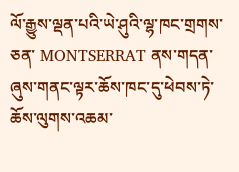ལོ་རྒྱུས་ལྡན་པའི་ཡེ་ཤུའི་ལྷ་ཁང་གྲགས་ཅན་ MONTSERRAT ནས་གདན་ཞུས་གནང་ལྟར་ཆོས་ཁང་དུ་ཕེབས་ཏེ་ཆོས་ལུགས་འཆམ་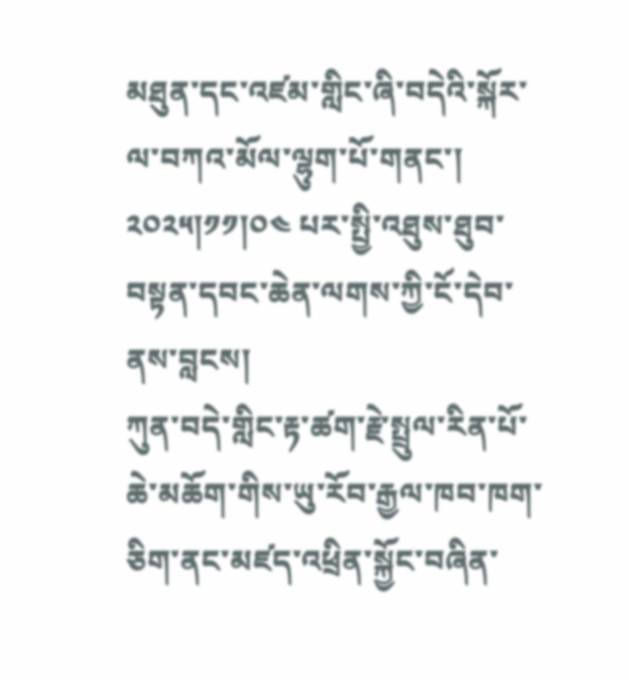མཐུན་དང་འཛམ་གླིང་ཞི་བདེའི་སྐོར་ལ་བཀའ་མོལ་ལྷུག་པོ་གནང་། ༢༠༢༥།༡༡།༠༤ པར་སྤྱི་འཐུས་ཐུབ་བསྟན་དབང་ཆེན་ལགས་ཀྱི་ངོ་དེབ་ནས་བླངས།
ཀུན་བདེ་གླིང་རྟ་ཚག་རྗེ་སྤྲུལ་རིན་པོ་ཆེ་མཆོག་གིས་ཡུ་རོབ་རྒྱལ་ཁབ་ཁག་ཅིག་ནང་མཛད་འཕྲིན་སྐྱོང་བཞིན་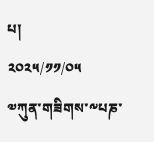པ།
༢༠༢༥/༡༡/༠༥
༧ཀུན་གཟིགས་༸པཎ་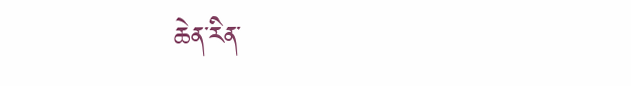ཆེན་རིན་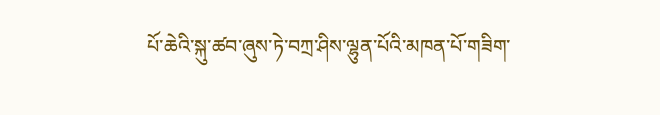པོ་ཆེའི་སྐུ་ཚབ་ཞུས་ཏེ་བཀྲ་ཤིས་ལྷུན་པོའི་མཁན་པོ་གཟིག་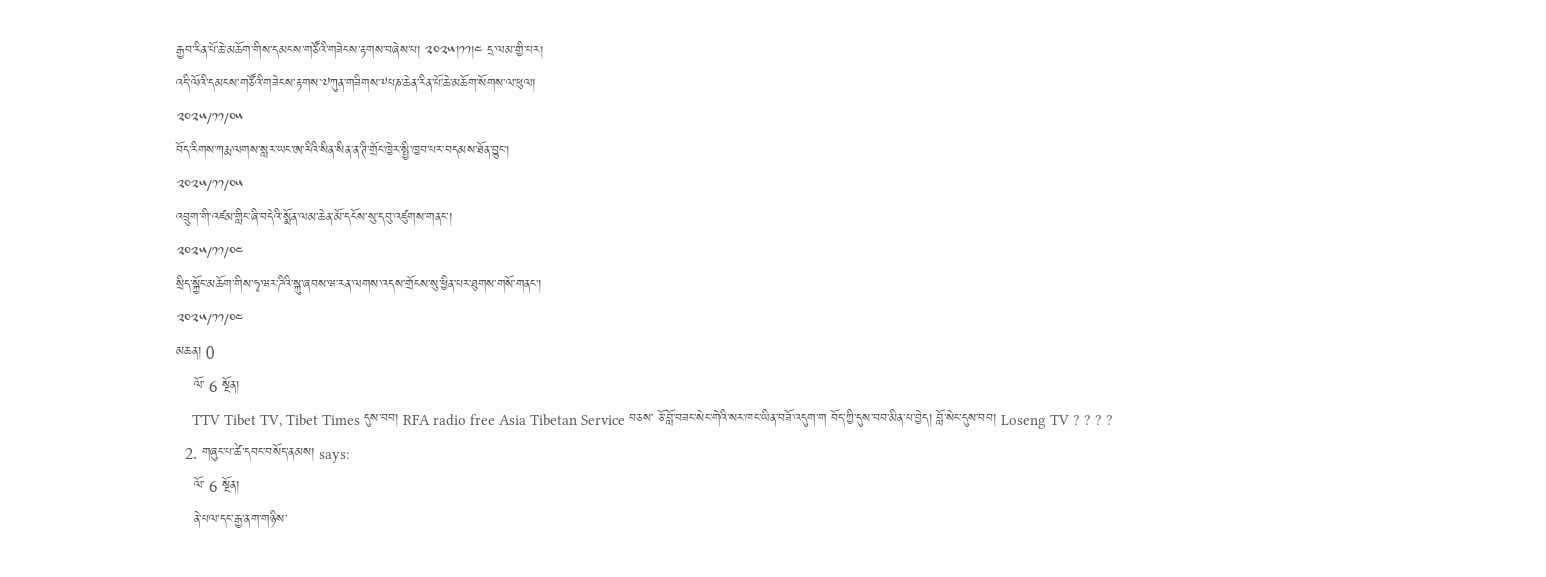རྒྱབ་རིན་པོ་ཆེ་མཆོག་གིས་དམངས་གཙོའི་གཟེངས་རྟགས་བཞེས་པ། ༢༠༢༥།༡༡།༤ དྲ་ལམ་གྱི་པར།
འདི་ལོའི་དམངས་གཙོའི་གཟེངས་རྟགས་༧ཀུན་གཟིགས་༸པཎ་ཆེན་རིན་པོ་ཆེ་མཆོག་སོགས་ལ་ཕུལ།
༢༠༢༥/༡༡/༠༥
བོད་རིགས་ཀརྨ་ལགས་སླར་ཡང་ཨ་རིའི་སིན་སིན་ན་ཊི་གྲོང་ཁྱེར་སྤྱི་ཁྱབ་པར་བདམས་ཐོན་བྱུང་།
༢༠༢༥/༡༡/༠༥
འབྲུག་གི་འཛམ་གླིང་ཞི་བདེའི་སྨོན་ལམ་ཆེན་མོ་དངོས་སུ་དབུ་འཛུགས་གནང་།
༢༠༢༥/༡༡/༠༤
སྲིད་སྐྱོང་མཆོག་གིས་ཧྭ་ཝར་ཌིའི་སྐུ་ཞབས་ཝ་རན་ལགས་འདས་གྲོངས་སུ་ཕྱིན་པར་ཐུགས་གསོ་གནང་།
༢༠༢༥/༡༡/༠༤
མཆན། 0
    ལོ་ 6 སྔོན།
    TTV Tibet TV, Tibet Times དུས་བབ། RFA radio free Asia Tibetan Service བཅས་ ཅོ་བློ་བཟང་སེང་གེའི་སར་ཁང་ཡིན་བཟོ་འདུག་ག བོད་ཀྱི་དུས་བབ་མིན་པ་བྱེད། བློ་སེང་དུས་བབ། Loseng TV ? ? ? ?
  2. གཞུང་པ་ཚེ་དབང་བསོད་ནམས། says:
    ལོ་ 6 སྔོན།
    ནེ་པལ་དང་རྒྱ་ནག་གཉིས་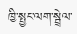ཁྱི་སྤྱང་ལག་སྦྲེལ་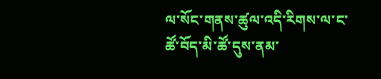ལ་སོང་གནས་ཚུལ་འདི་རིགས་ལ་ང་ཚོ་བོད་མི་ཚོ་དུས་ནམ་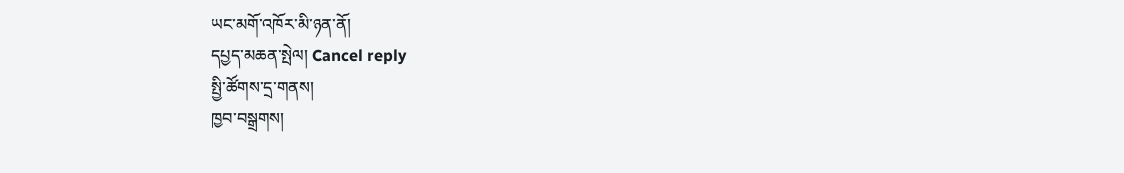ཡང་མགོ་འཁོར་མི་ཉན་ནོ།
དཔྱད་མཆན་སྤེལ། Cancel reply
སྤྱི་ཚོགས་དྲ་གནས།
ཁྱབ་བསྒྲགས།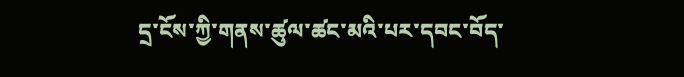དྲ་ངོས་ཀྱི་གནས་ཚུལ་ཚང་མའི་པར་དབང་བོད་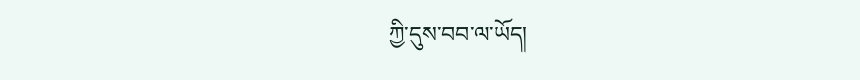ཀྱི་དུས་བབ་ལ་ཡོད།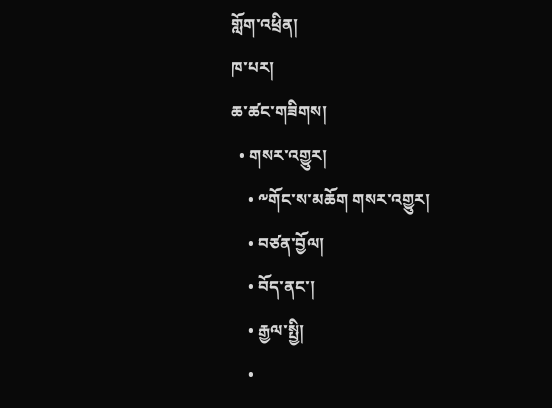གློག་འཕྲིན།
ཁ་པར།
ཆ་ཚང་གཟིགས།
  • གསར་འགྱུར།
    • ༸གོང་ས་མཆོག གསར་འགྱུར།
    • བཙན་བྱོལ།
    • བོད་ནང་།
    • རྒྱལ་སྤྱི།
    •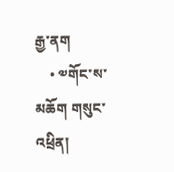རྒྱ་ནག
    • ༧གོང་ས་མཆོག གསུང་འཕྲིན།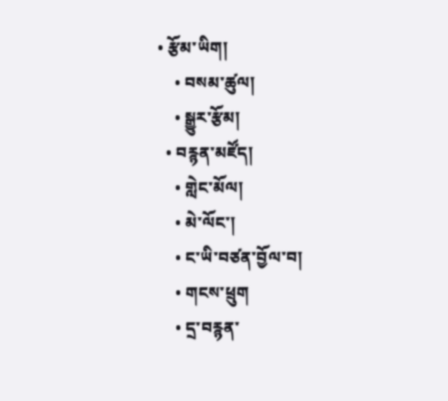• རྩོམ་ཡིག།
    • བསམ་ཚུལ།
    • སྒྱུར་རྩོམ།
  • བརྙན་མཛོད།
    • གླེང་མོལ།
    • མེ་ལོང་།
    • ང་ཡི་བཙན་བྱོལ་བ།
    • གངས་ཕྲུག
    • དྲ་བརྙན་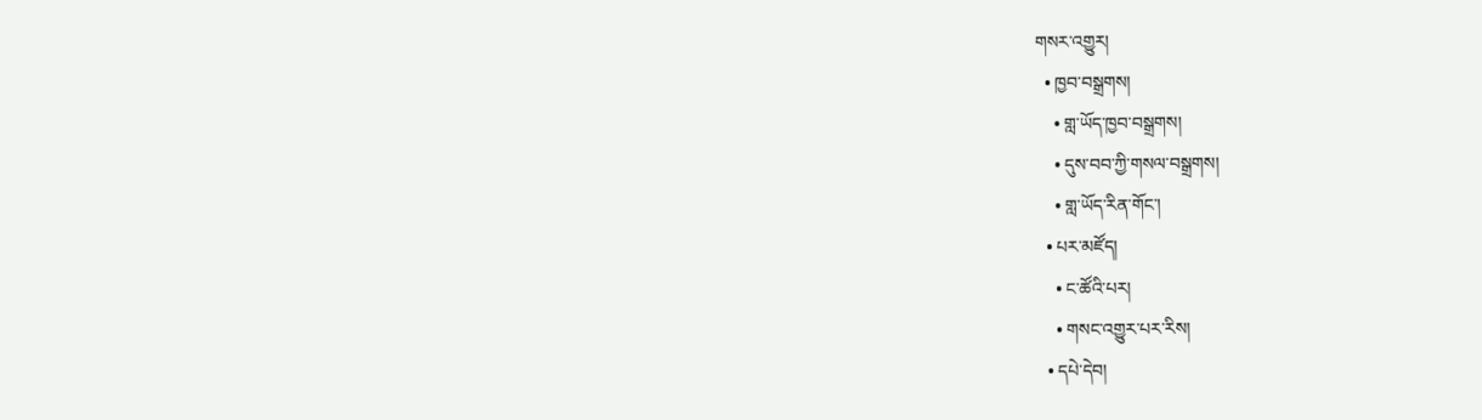གསར་འགྱུར།
  • ཁྱབ་བསྒྲགས།
    • གླ་ཡོད་ཁྱབ་བསྒྲགས།
    • དུས་བབ་ཀྱི་གསལ་བསྒྲགས།
    • གླ་ཡོད་རིན་གོང་།
  • པར་མཛོད།
    • ང་ཚོའི་པར།
    • གསང་འགྱུར་པར་རིས།
  • དཔེ་དེབ།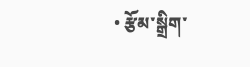• རྩོམ་སྒྲིག་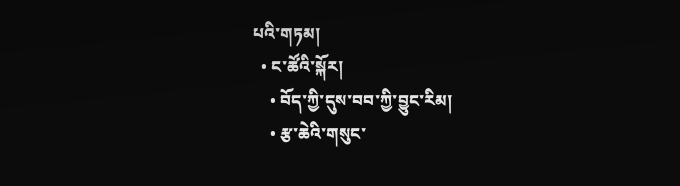པའི་གཏམ།
  • ང་ཚོའི་སྐོར།
    • བོད་ཀྱི་དུས་བབ་ཀྱི་བྱུང་རིམ།
    • རྩ་ཆེའི་གསུང་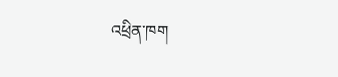འཕྲིན་ཁག